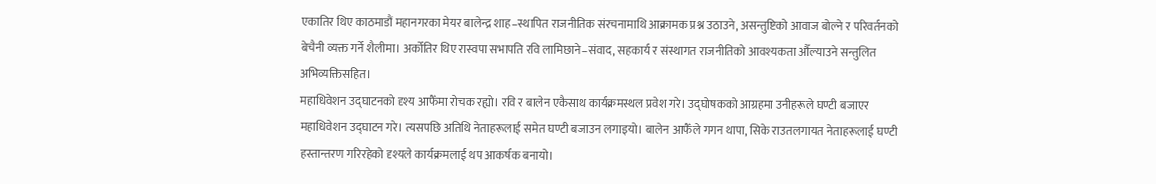एकातिर थिए काठमाडौं महानगरका मेयर बालेन्द्र शाह–स्थापित राजनीतिक संरचनामाथि आक्रामक प्रश्न उठाउने, असन्तुष्टिको आवाज बोल्ने र परिवर्तनको बेचैनी व्यक्त गर्ने शैलीमा। अर्कोतिर थिए रास्वपा सभापति रवि लामिछाने–संवाद, सहकार्य र संस्थागत राजनीतिको आवश्यकता औँल्याउने सन्तुलित अभिव्यक्तिसहित।
महाधिवेशन उद्घाटनको दृश्य आफैँमा रोचक रह्यो। रवि र बालेन एकैसाथ कार्यक्रमस्थल प्रवेश गरे। उद्घोषकको आग्रहमा उनीहरूले घण्टी बजाएर महाधिवेशन उद्घाटन गरे। त्यसपछि अतिथि नेताहरूलाई समेत घण्टी बजाउन लगाइयो। बालेन आफैँले गगन थापा, सिके राउतलगायत नेताहरूलाई घण्टी हस्तान्तरण गरिरहेको दृश्यले कार्यक्रमलाई थप आकर्षक बनायो।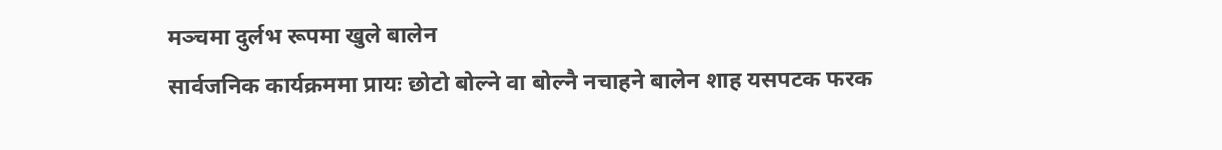मञ्चमा दुर्लभ रूपमा खुले बालेन
सार्वजनिक कार्यक्रममा प्रायः छोटो बोल्ने वा बोल्नै नचाहने बालेन शाह यसपटक फरक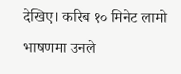देखिए। करिब १० मिनेट लामो भाषणमा उनले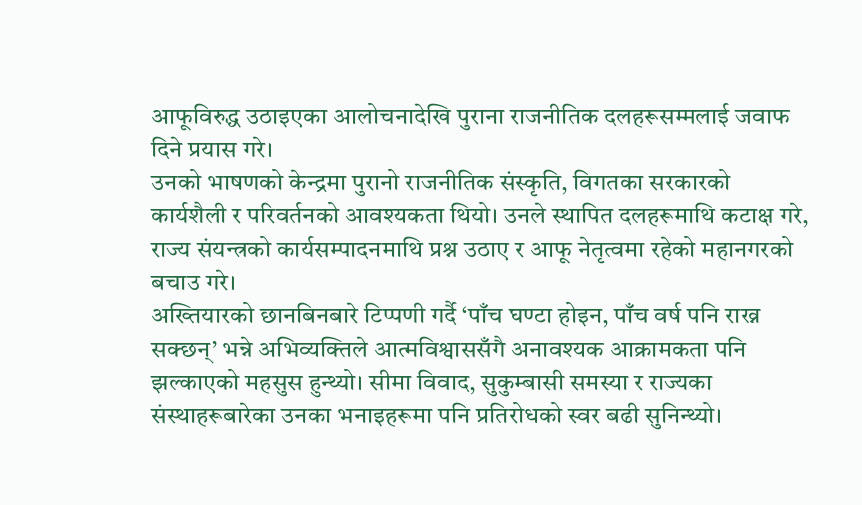आफूविरुद्ध उठाइएका आलोचनादेखि पुराना राजनीतिक दलहरूसम्मलाई जवाफ दिने प्रयास गरे।
उनको भाषणको केन्द्रमा पुरानो राजनीतिक संस्कृति, विगतका सरकारको कार्यशैली र परिवर्तनको आवश्यकता थियो। उनले स्थापित दलहरूमाथि कटाक्ष गरे, राज्य संयन्त्रको कार्यसम्पादनमाथि प्रश्न उठाए र आफू नेतृत्वमा रहेको महानगरको बचाउ गरे।
अख्तियारको छानबिनबारे टिप्पणी गर्दै ‘पाँच घण्टा होइन, पाँच वर्ष पनि राख्न सक्छन्’ भन्ने अभिव्यक्तिले आत्मविश्वाससँगै अनावश्यक आक्रामकता पनि झल्काएको महसुस हुन्थ्यो। सीमा विवाद, सुकुम्बासी समस्या र राज्यका संस्थाहरूबारेका उनका भनाइहरूमा पनि प्रतिरोधको स्वर बढी सुनिन्थ्यो।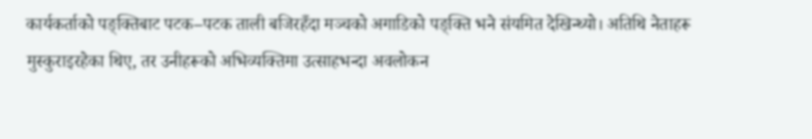कार्यकर्ताको पङ्क्तिबाट पटक–पटक ताली बजिरहँदा मञ्चको अगाडिको पङ्क्ति भने संयमित देखिन्थ्यो। अतिथि नेताहरू मुस्कुराइरहेका थिए, तर उनीहरूको अभिव्यक्तिमा उत्साहभन्दा अवलोकन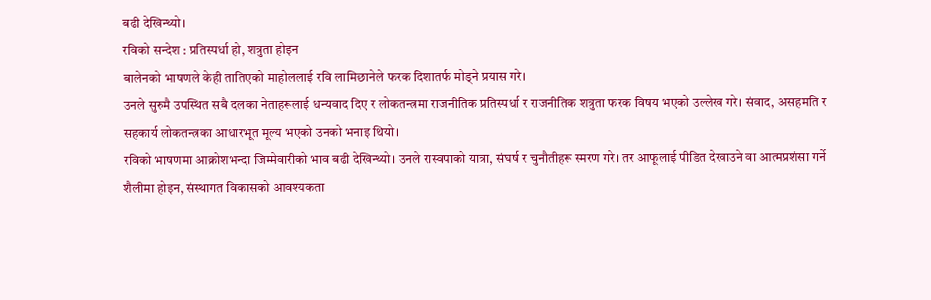बढी देखिन्थ्यो।
रविको सन्देश : प्रतिस्पर्धा हो, शत्रुता होइन
बालेनको भाषणले केही तातिएको माहोललाई रवि लामिछानेले फरक दिशातर्फ मोड्ने प्रयास गरे।
उनले सुरुमै उपस्थित सबै दलका नेताहरूलाई धन्यवाद दिए र लोकतन्त्रमा राजनीतिक प्रतिस्पर्धा र राजनीतिक शत्रुता फरक विषय भएको उल्लेख गरे। संवाद, असहमति र सहकार्य लोकतन्त्रका आधारभूत मूल्य भएको उनको भनाइ थियो।
रविको भाषणमा आक्रोशभन्दा जिम्मेवारीको भाव बढी देखिन्थ्यो। उनले रास्वपाको यात्रा, संघर्ष र चुनौतीहरू स्मरण गरे। तर आफूलाई पीडित देखाउने वा आत्मप्रशंसा गर्ने शैलीमा होइन, संस्थागत विकासको आवश्यकता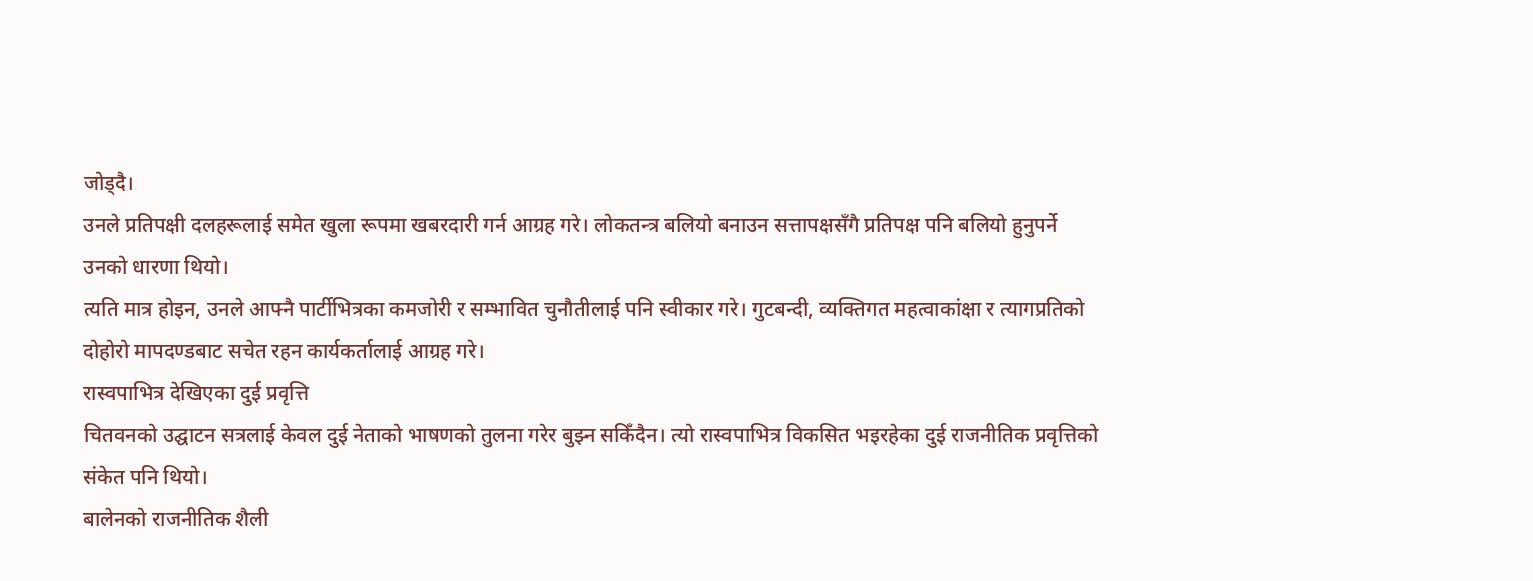जोड्दै।
उनले प्रतिपक्षी दलहरूलाई समेत खुला रूपमा खबरदारी गर्न आग्रह गरे। लोकतन्त्र बलियो बनाउन सत्तापक्षसँगै प्रतिपक्ष पनि बलियो हुनुपर्ने उनको धारणा थियो।
त्यति मात्र होइन, उनले आफ्नै पार्टीभित्रका कमजोरी र सम्भावित चुनौतीलाई पनि स्वीकार गरे। गुटबन्दी, व्यक्तिगत महत्वाकांक्षा र त्यागप्रतिको दोहोरो मापदण्डबाट सचेत रहन कार्यकर्तालाई आग्रह गरे।
रास्वपाभित्र देखिएका दुई प्रवृत्ति
चितवनको उद्घाटन सत्रलाई केवल दुई नेताको भाषणको तुलना गरेर बुझ्न सकिँदैन। त्यो रास्वपाभित्र विकसित भइरहेका दुई राजनीतिक प्रवृत्तिको संकेत पनि थियो।
बालेनको राजनीतिक शैली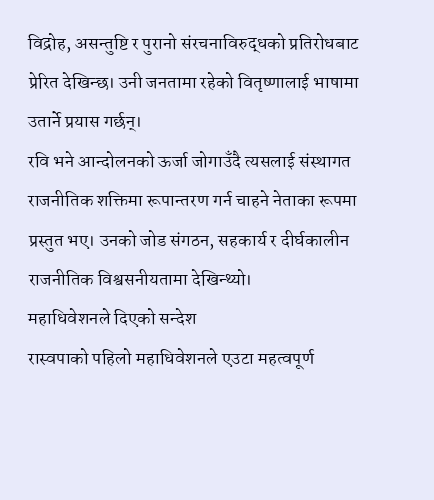विद्रोह, असन्तुष्टि र पुरानो संरचनाविरुद्धको प्रतिरोधबाट प्रेरित देखिन्छ। उनी जनतामा रहेको वितृष्णालाई भाषामा उतार्ने प्रयास गर्छन्।
रवि भने आन्दोलनको ऊर्जा जोगाउँदै त्यसलाई संस्थागत राजनीतिक शक्तिमा रूपान्तरण गर्न चाहने नेताका रूपमा प्रस्तुत भए। उनको जोड संगठन, सहकार्य र दीर्घकालीन राजनीतिक विश्वसनीयतामा देखिन्थ्यो।
महाधिवेशनले दिएको सन्देश
रास्वपाको पहिलो महाधिवेशनले एउटा महत्वपूर्ण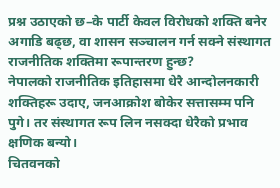प्रश्न उठाएको छ–के पार्टी केवल विरोधको शक्ति बनेर अगाडि बढ्छ, वा शासन सञ्चालन गर्न सक्ने संस्थागत राजनीतिक शक्तिमा रूपान्तरण हुन्छ?
नेपालको राजनीतिक इतिहासमा धेरै आन्दोलनकारी शक्तिहरू उदाए, जनआक्रोश बोकेर सत्तासम्म पनि पुगे। तर संस्थागत रूप लिन नसक्दा धेरैको प्रभाव क्षणिक बन्यो।
चितवनको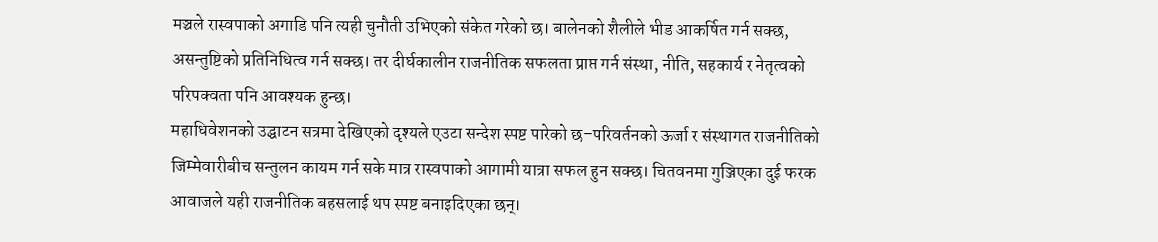मञ्चले रास्वपाको अगाडि पनि त्यही चुनौती उभिएको संकेत गरेको छ। बालेनको शैलीले भीड आकर्षित गर्न सक्छ, असन्तुष्टिको प्रतिनिधित्व गर्न सक्छ। तर दीर्घकालीन राजनीतिक सफलता प्राप्त गर्न संस्था, नीति, सहकार्य र नेतृत्वको परिपक्वता पनि आवश्यक हुन्छ।
महाधिवेशनको उद्घाटन सत्रमा देखिएको दृश्यले एउटा सन्देश स्पष्ट पारेको छ–परिवर्तनको ऊर्जा र संस्थागत राजनीतिको जिम्मेवारीबीच सन्तुलन कायम गर्न सके मात्र रास्वपाको आगामी यात्रा सफल हुन सक्छ। चितवनमा गुञ्जिएका दुई फरक आवाजले यही राजनीतिक बहसलाई थप स्पष्ट बनाइदिएका छन्।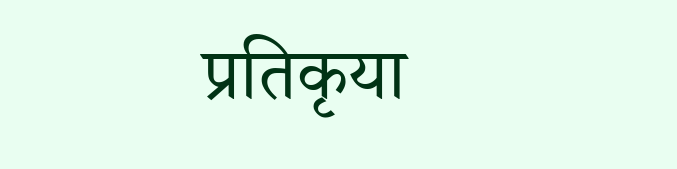प्रतिकृया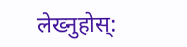लेख्नुहोस्: